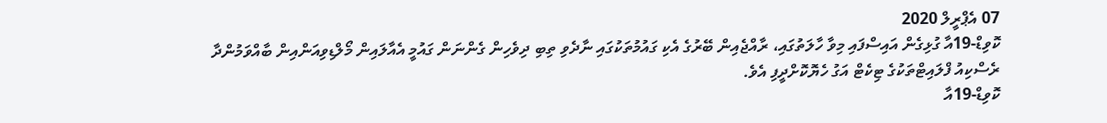07 އެޕްރީލް 2020
ކޮވިޑް-19އާ ގުޅިގެން އައިސްފައި މިވާ ހާލަތުގައި، ރާއްޖެއިން ބޭރުގެ އެކި ގައުމުތަކުގައި ނާދެވި ތިބި ދިވެހިން ގެންނަން ގައުމީ އެއާލައިން މޯލްޑިވިއަންއިން ބާއްވަމުންދާ ރެސްކިއު ފްލައިޓްތަކުގެ ޓިކެޓް އަގު ހެޔޮކޮށްދީފި އެވެ.
ކޮވިޑް-19އާ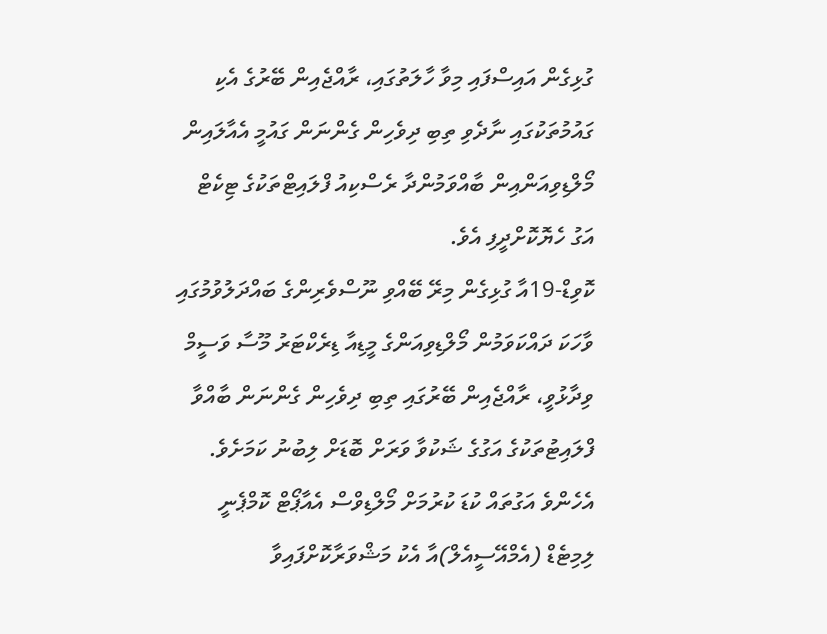ގުޅިގެން އައިސްފައި މިވާ ހާލަތުގައި، ރާއްޖެއިން ބޭރުގެ އެކި ގައުމުތަކުގައި ނާދެވި ތިބި ދިވެހިން ގެންނަން ގައުމީ އެއާލައިން މޯލްޑިވިއަންއިން ބާއްވަމުންދާ ރެސްކިއު ފްލައިޓްތަކުގެ ޓިކެޓް އަގު ހެޔޮކޮށްދީފި އެވެ.
ކޮވިޑް-19އާ ގުޅިގެން މިރޭ ބޭއްވި ނޫސްވެރިންގެ ބައްދަލުވުމުގައި ވާހަކަ ދައްކަވަމުން މޯލްޑިވިއަންގެ މީޑިއާ ޑިރެކްޓަރު މޫސާ ވަސީމް ވިދާޅުވީ، ރާއްޖެއިން ބޭރުގައި ތިބި ދިވެހިން ގެންނަން ބާއްވާ ފްލައިޓުތަކުގެ އަގުގެ ޝަކުވާ ވަރަށް ބޮޑަށް ލިބުނު ކަމަށެވެ. އެހެންވެ އަގުތައް ކުޑަ ކުރުމަށް މޯލްޑިވްސް އެއާޕޯޓް ކޮމްޕެނީ ލިމިޓެޑް (އެމްއޭސީއެލް)އާ އެކު މަޝްވަރާކޮށްފައިވާ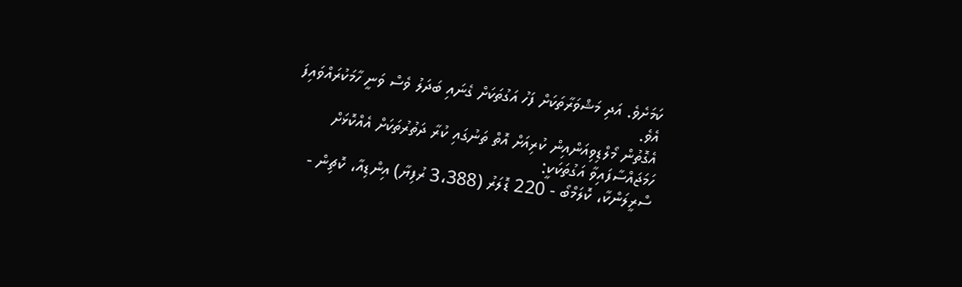ކަމަށެވެ. އަދި މަޝްވަރާތަކަށް ފަހު އަގުތަކަށް ގެނައި ބަދަލު ވެސް ވަނީ ހާމަކުރައްވައިފަ އެވެ.
އެގޮތުން މޯލްޑިވިއަންއިން ކުރިއަށް އޮތް ތަނުގައި ކުރާ ދަތުރުތަކަށް އެއްކޮޅަށް ހަމަޖައްސާފައިވާ އަގުތަކަކީ:
ސްރީލަންކާ، ކޮލަމްބޯ - 220 ޑޮލަރު (3،388 ރުފިޔާ) އިންޑިއާ، ކޮޗިން -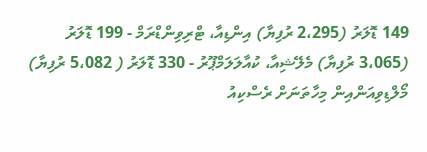149 ޑޮލަރު (2،295 ރުފިޔާ) އިންޑިއާ، ޓްރިވިންޑްރަމް - 199 ޑޮލަރު (3،065 ރުފިޔާ) މެލޭޝިއާ، ކުއާލަލަމްޕޫރު - 330 ޑޮލަރު ( 5،082 ރުފިޔާ)
މޯލްޑިވިއަންއިން މިހާތަނަށް ރެސްކިއު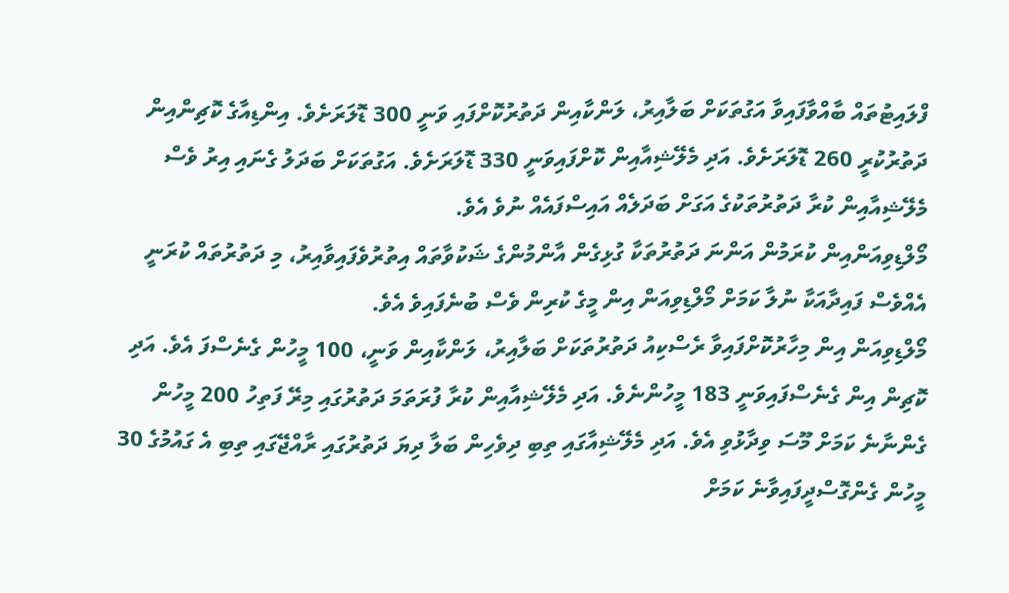ފްލައިޓުތައް ބާއްވާފައިވާ އަގުތަކަށް ބަލާއިރު، ލަންކާއިން ދަތުރުކޮށްފައި ވަނީ 300 ޑޮލަރަށެވެ. އިންޑިއާގެ ކޮޗިންއިން ދަތުރުކުރީ 260 ޑޮލަރަށެވެ. އަދި މެލޭޝިއާއިން ކޮށްފައިވަނީ 330 ޑޮލަރަށެވެ. އަގުތަކަށް ބަދަލު ގެނައި އިރު ވެސް މެލޭޝިއާއިން ކުރާ ދަތުރުތަކުގެ އަގަށް ބަދަލެއް އައިސްފައެއް ނުވެ އެވެ.
މޯލްޑިވިއަންއިން ކުރަމުން އަންނަ ދަތުރުތަކާ ގުޅިގެން އާންމުންގެ ޝަކުވާތައް އިތުރުވެފައިވާއިރު، މި ދަތުރުތައް ކުރަނީ އެއްވެސް ފައިދާއަކާ ނުލާ ކަމަށް މޯލްޑިވިއަން އިން މީގެ ކުރިން ވެސް ބުނެފައިވެ އެވެ.
މޯލްޑިވިއަން އިން މިހާރުކޮށްފައިވާ ރެސްކިއު ދަތުރުތަކަށް ބަލާއިރު، ލަންކާއިން ވަނީ، 100 މީހުން ގެނެސްފަ އެވެ. އަދި ކޮޗިން އިން ގެނެސްފައިވަނީ 183 މީހުންނެވެ. އަދި މެލޭޝިއާއިން ކުރާ ފުރަތަމަ ދަތުރުގައި މިރޭ ފަތިހު 200 މީހުން ގެންނާނެ ކަމަށް މޫސަ ވިދާޅުވި އެވެ. އަދި މެލޭޝިއާގައި ތިބި ދިވެހިން ބަލާ ދިޔަ ދަތުރުގައި ރާއްޖޭގައި ތިބި އެ ގައުމުގެ 30 މީހުން ގެންގޮސްދީފައިވާނެ ކަމަށް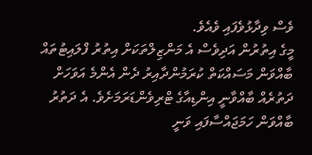ވެސް ވިދާޅުވެފައި ވެއެވެ.
މީގެ އިތުރުން އަދިވެސް އެ މަންޒިލްތަކަށް އިތުރު ފްލައިޓުތައް ބާއްވަން މަސައްކަތް ކުރަމުންދާއިރު ދެން އެންމެ އަވަހަށް ދަތުރެއް ބާއްވާނީ އިންޑިއާގެ ޓްރިވެންޑަރަމަށެވެ. އެ ދަތުރު ބާއްވަން ހަމަޖައްސާފައި ވަނީ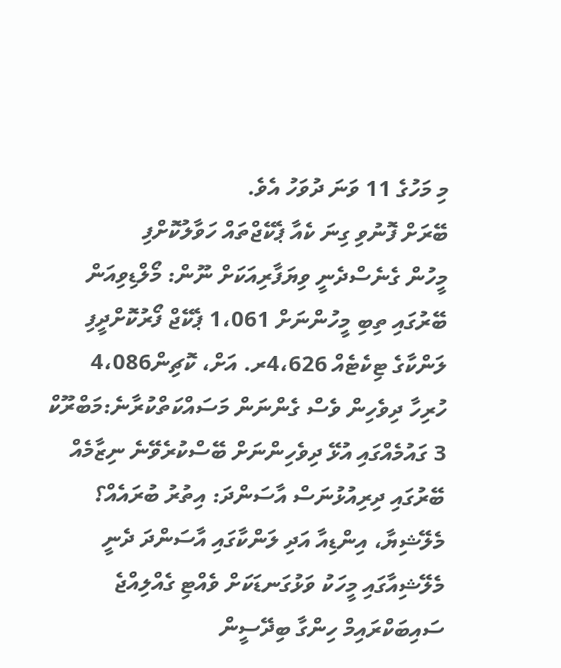މި މަހުގެ 11 ވަނަ ދުވަހު އެވެ.
ބޭރަށް ފޮނުވި ގިނަ ކެއާ ޕެކޭޖްތައް ހަވާލުކޮށްފި
މީހުން ގެނެސްދެނީ ވިޔަފާރިއަކަށް ނޫން: މޯލްޑިވިއަން
ބޭރުގައި ތިބި މީހުންނަށް 1،061 ޕެކޭޖް ފޯރުކޮށްދީފި
ލަންކާގެ ޓިކެޓެއް 4،626ރ. އަށް، ކޮޗިން4،086
ހުރިހާ ދިވެހިން ވެސް ގެންނަން މަސައްކަތްކުރާނެ:މަބްރޫކް
3 ގައުމެއްގައި އުޅޭ ދިވެހިންނަށް ބޭސްކުރެވޭނެ ނިޒާމެއް
ބޭރުގައި ދިރިއުޅުނަސް އާސަންދަ: އިތުރު ބުރައެއް؟
މެލޭޝިޔާ، އިންޑިއާ އަދި ލަންކާގައި އާސަންދަ ދެނީ
މެލޭޝިއާގައި މީހަކު ވަޅުގަނޑަކަށް ވެއްޓި ގެއްލިއްޖެ
ސައިބަކްރައިމް ހިންގާ ބިދޭސީން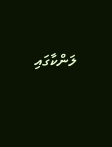ލަންކާގައި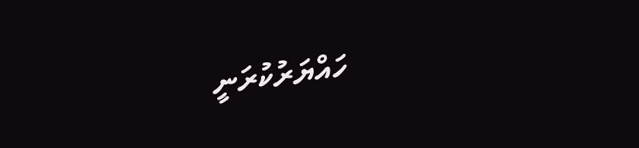ހައްޔަރުކުރަނީ